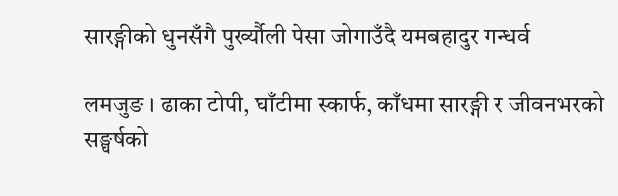सारङ्गीको धुनसँगै पुर्ख्यौली पेसा जोगाउँदै यमबहादुर गन्धर्व

लमजुङ । ढाका टोपी, घाँटीमा स्कार्फ, काँधमा सारङ्गी र जीवनभरको सङ्घर्षको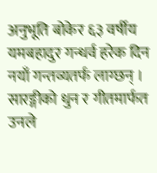अनुभूति बोकेर ६३ वर्षीय यमबहादुर गन्धर्व हरेक दिन नयाँ गन्तव्यतर्फ लाग्छन् । सारङ्गीको धुन र गीतमार्फत उनले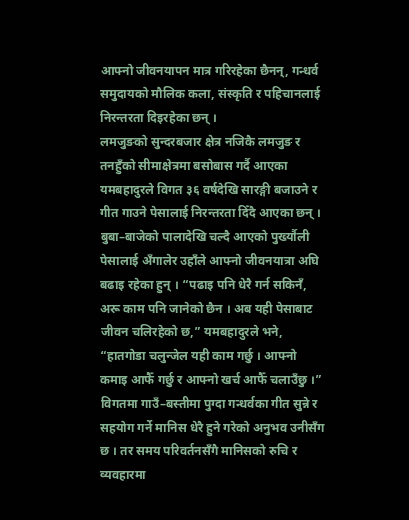आफ्नो जीवनयापन मात्र गरिरहेका छैनन्, गन्धर्व समुदायको मौलिक कला, संस्कृति र पहिचानलाई निरन्तरता दिइरहेका छन् ।
लमजुङको सुन्दरबजार क्षेत्र नजिकै लमजुङ र तनहुँको सीमाक्षेत्रमा बसोबास गर्दै आएका यमबहादुरले विगत ३६ वर्षदेखि सारङ्गी बजाउने र गीत गाउने पेसालाई निरन्तरता दिँदै आएका छन् । बुबा–बाजेको पालादेखि चल्दै आएको पुर्ख्यौली पेसालाई अँगालेर उहाँले आफ्नो जीवनयात्रा अघि बढाइ रहेका हुन् । “पढाइ पनि धेरै गर्न सकिनँ, अरू काम पनि जानेको छैन । अब यही पेसाबाट जीवन चलिरहेको छ,” यमबहादुरले भने, “हातगोडा चलुन्जेल यही काम गर्छु । आफ्नो कमाइ आफैँ गर्छु र आफ्नो खर्च आफैँ चलाउँछु ।”
विगतमा गाउँ–बस्तीमा पुग्दा गन्धर्वका गीत सुन्ने र सहयोग गर्ने मानिस धेरै हुने गरेको अनुभव उनीसँग छ । तर समय परिवर्तनसँगै मानिसको रुचि र व्यवहारमा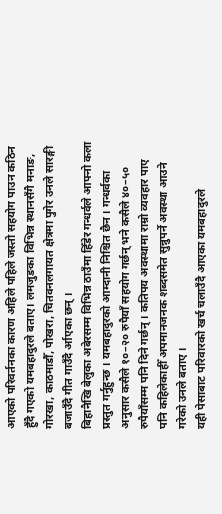आएको परिवर्तनका कारण अहिले पहिले जस्तो सहयोग पाउन कठिन हुँदै गएको यमबहादुरले बताए। लमजुङका विभिन्न स्थानसँगै मनाङ, गोरखा, काठमाडौँ, पोखरा, चितवनलगायत क्षेत्रमा पुगेर उनले सारङ्गी बजाउँदै गीत गाउँदै र्आएका छन् ।
बिहानैखि बेलुका अबेरसम्म विभिन्न ठाउँमा हिँडेर गन्धर्वले आफ्नो कला प्रस्तुत गर्नुहुन्छ । यमबहादुरको आम्दानी निश्चित छैन । गन्धर्वका अनुसार कसैले १०–२० रुपैयाँ सहयोग गर्छन् भने कसैले ४०–५० रुपैयाँसम्म पनि दिने गर्छन् । कतिपय अवस्थामा राम्रो व्यवहार पाए पनि कहिलेकाहीँ अपमानजनक शब्दसमेत सुन्नुपर्ने अवस्था आउने गरेको उनले बताए ।
यही पेसाबाट परिवारको खर्च चलाउँदै आएका यमबहादुरले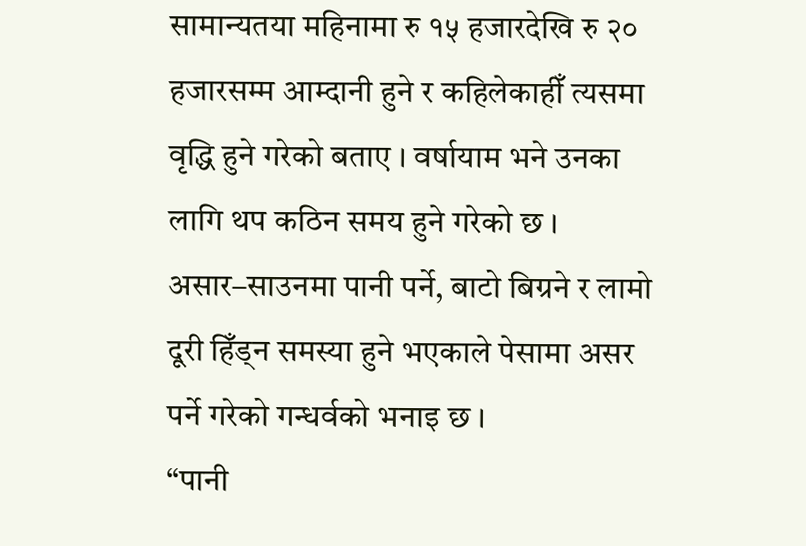सामान्यतया महिनामा रु १५ हजारदेखि रु २० हजारसम्म आम्दानी हुने र कहिलेकाहीँ त्यसमा वृद्धि हुने गरेको बताए । वर्षायाम भने उनका लागि थप कठिन समय हुने गरेको छ । असार–साउनमा पानी पर्ने, बाटो बिग्रने र लामो दूरी हिँड्न समस्या हुने भएकाले पेसामा असर पर्ने गरेको गन्धर्वको भनाइ छ ।
“पानी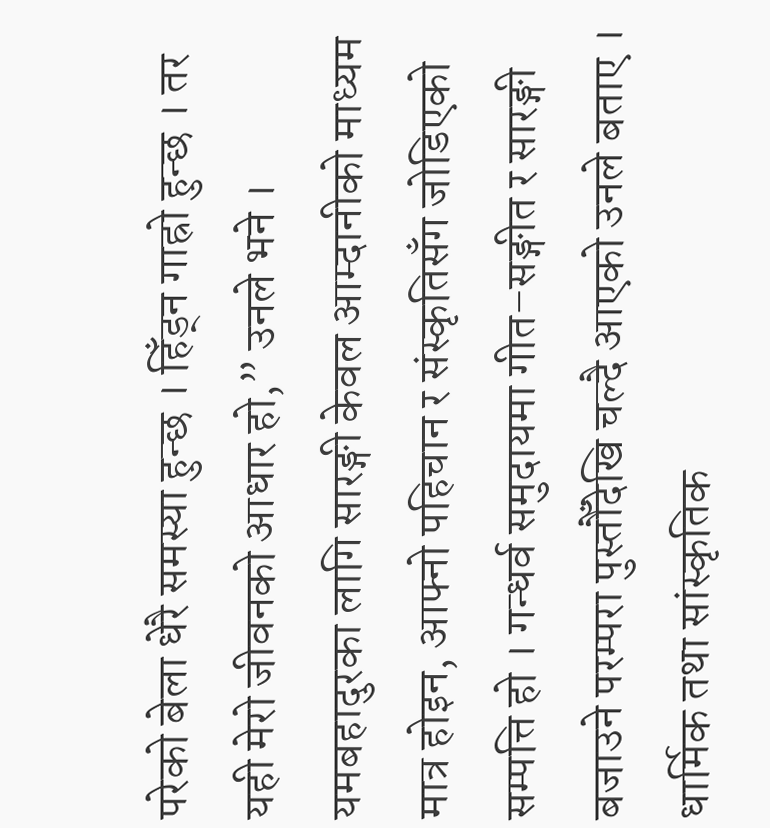परेको बेला धेरै समस्या हुन्छ । हिँड्न गाह्रो हुन्छ । तर यही मेरो जीवनको आधार हो,” उनले भने । यमबहादुरका लागि सारङ्गी केवल आम्दानीको माध्यम मात्र होइन, आफ्नो पहिचान र संस्कृतिसँग जोडिएको सम्पत्ति हो । गन्धर्व समुदायमा गीत–सङ्गीत र सारङ्गी बजाउने परम्परा पुस्तौँदेखि चल्दै आएको उनले बताए । धार्मिक तथा सांस्कृतिक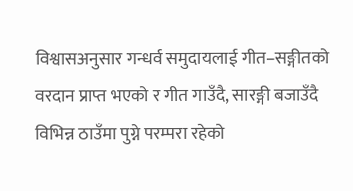विश्वासअनुसार गन्धर्व समुदायलाई गीत–सङ्गीतको वरदान प्राप्त भएको र गीत गाउँदै, सारङ्गी बजाउँदै विभिन्न ठाउँमा पुग्ने परम्परा रहेको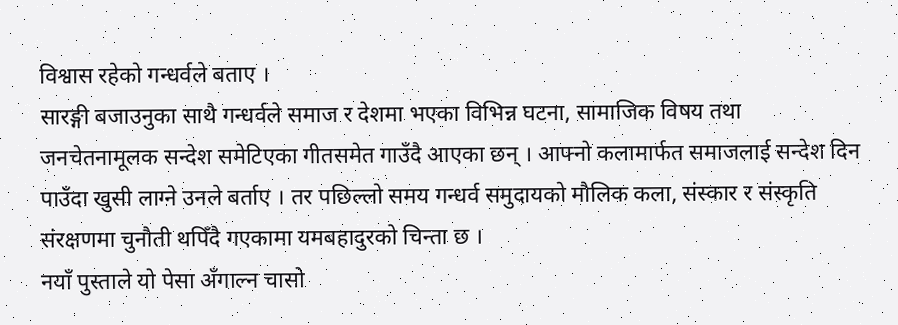विश्वास रहेको गन्धर्वले बताए ।
सारङ्गी बजाउनुका साथै गन्धर्वले समाज र देशमा भएका विभिन्न घटना, सामाजिक विषय तथा जनचेतनामूलक सन्देश समेटिएका गीतसमेत गाउँदै आएका छन् । आफ्नो कलामार्फत समाजलाई सन्देश दिन पाउँदा खुसी लाग्ने उनले बर्ताए । तर पछिल्लो समय गन्धर्व समुदायको मौलिक कला, संस्कार र संस्कृति संरक्षणमा चुनौती थपिँदै गएकामा यमबहादुरको चिन्ता छ ।
नयाँ पुस्ताले यो पेसा अँगाल्न चासो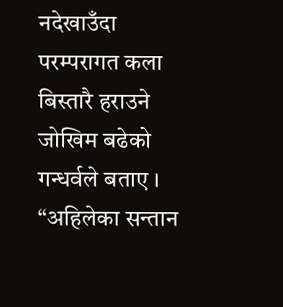नदेखाउँदा परम्परागत कला बिस्तारै हराउने जोखिम बढेको गन्धर्वले बताए । “अहिलेका सन्तान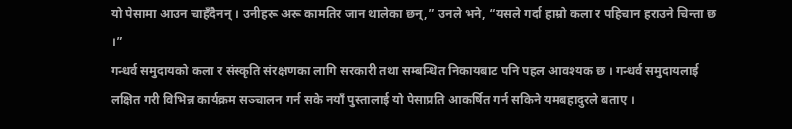यो पेसामा आउन चाहँदैनन् । उनीहरू अरू कामतिर जान थालेका छन्,” उनले भने, “यसले गर्दा हाम्रो कला र पहिचान हराउने चिन्ता छ ।”
गन्धर्व समुदायको कला र संस्कृति संरक्षणका लागि सरकारी तथा सम्बन्धित निकायबाट पनि पहल आवश्यक छ । गन्धर्व समुदायलाई लक्षित गरी विभिन्न कार्यक्रम सञ्चालन गर्न सके नयाँ पुस्तालाई यो पेसाप्रति आकर्षित गर्न सकिने यमबहादुरले बताए ।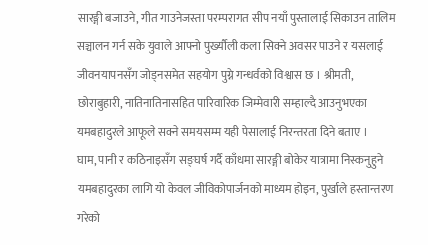सारङ्गी बजाउने, गीत गाउनेजस्ता परम्परागत सीप नयाँ पुस्तालाई सिकाउन तालिम सञ्चालन गर्न सके युवाले आफ्नो पुर्ख्यौली कला सिक्ने अवसर पाउने र यसलाई जीवनयापनसँग जोड्नसमेत सहयोग पुग्ने गन्धर्वको विश्वास छ । श्रीमती, छोराबुहारी, नातिनातिनासहित पारिवारिक जिम्मेवारी सम्हाल्दै आउनुभएका यमबहादुरले आफूले सक्ने समयसम्म यही पेसालाई निरन्तरता दिने बताए ।
घाम, पानी र कठिनाइसँग सङ्घर्ष गर्दै काँधमा सारङ्गी बोकेर यात्रामा निस्कनुहुने यमबहादुरका लागि यो केवल जीविकोपार्जनको माध्यम होइन, पुर्खाले हस्तान्तरण गरेको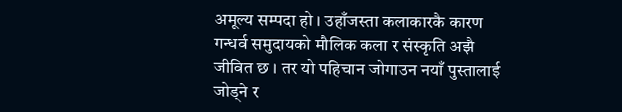अमूल्य सम्पदा हो । उहाँजस्ता कलाकारकै कारण गन्धर्व समुदायको मौलिक कला र संस्कृति अझै जीवित छ । तर यो पहिचान जोगाउन नयाँ पुस्तालाई जोड्ने र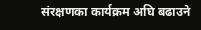संरक्षणका कार्यक्रम अघि बढाउने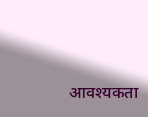आवश्यकता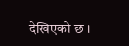देखिएको छ ।